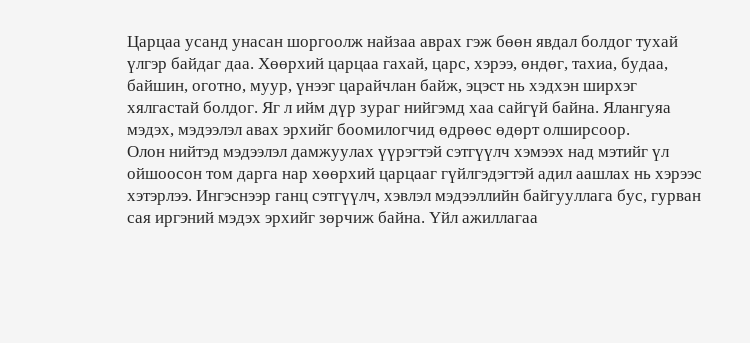Царцаа усанд унасан шоргоолж найзаа аврах гэж бөөн явдал болдог тухай үлгэр байдаг даа. Хөөрхий царцаа гахай, царс, хэрээ, өндөг, тахиа, будаа, байшин, оготно, муур, үнээг царайчлан байж, эцэст нь хэдхэн ширхэг хялгастай болдог. Яг л ийм дүр зураг нийгэмд хаа сайгүй байна. Ялангуяа мэдэх, мэдээлэл авах эрхийг боомилогчид өдрөөс өдөрт олширсоор.
Олон нийтэд мэдээлэл дамжуулах үүрэгтэй сэтгүүлч хэмээх над мэтийг үл ойшоосон том дарга нар хөөрхий царцааг гүйлгэдэгтэй адил аашлах нь хэрээс хэтэрлээ. Ингэснээр ганц сэтгүүлч, хэвлэл мэдээллийн байгууллага бус, гурван сая иргэний мэдэх эрхийг зөрчиж байна. Үйл ажиллагаа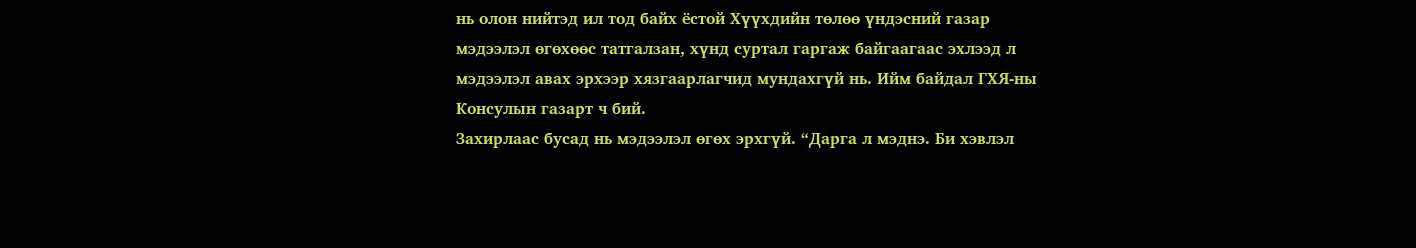нь олон нийтэд ил тод байх ёстой Хүүхдийн төлөө үндэсний газар мэдээлэл өгөхөөс татгалзан, хүнд суртал гаргаж байгаагаас эхлээд л мэдээлэл авах эрхээр хязгаарлагчид мундахгүй нь. Ийм байдал ГХЯ-ны Консулын газарт ч бий.
Захирлаас бусад нь мэдээлэл өгөх эрхгүй. “Дарга л мэднэ. Би хэвлэл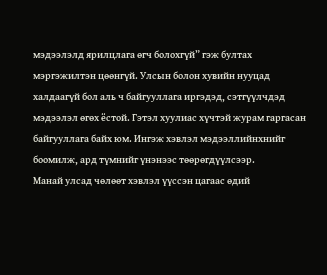мэдээлэлд ярилцлага өгч болохгүй” гэж бултах мэргэжилтэн цөөнгүй. Улсын болон хувийн нууцад халдаагүй бол аль ч байгууллага иргэдэд, сэтгүүлчдэд мэдээлэл өгөх ёстой. Гэтэл хуулиас хүчтэй журам гаргасан байгууллага байх юм. Ингэж хэвлэл мэдээллийнхнийг боомилж, ард түмнийг үнэнээс төөрөгдүүлсээр.
Манай улсад чөлөөт хэвлэл үүссэн цагаас өдий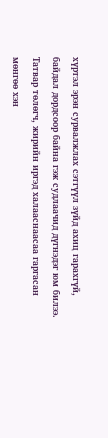хүртэл эрэн сурвалжлах сэтгүүл зүйд ахиц гарахгүй, байдал дордсоор байна гэж судлаачид дүгнэдэг юм билээ. Татвар төлөгч, жирийн иргэд халааснаасаа гаргасан мөнгөө хэн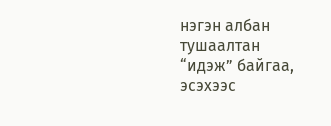нэгэн албан тушаалтан “идэж” байгаа, эсэхээс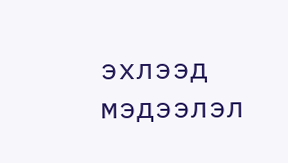эхлээд мэдээлэл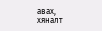авах, хяналт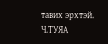тавих эрхтэй.
Ч.ТУЯА